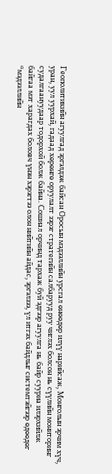Геополитикийн агуулгад эргэлдэж байсан Оросын мэдээллийн урсгал өнөөдөр илүү нарийсаж, Монголын эрчим хүч, уран, уул уурхай, гадаад хөрөнгө оруулалт зэрэг стратегийн салбарууд руу чиглэх болсон нь сүүлийн мониторинг судалгаануудаар тодорхой болж байна. Сошиал орчинд тархаж буй эдгээр агуулга нь байр сууриа илэрхийлж байгаа мэт харагдах боловч үнэн хэрэгтээ олон нийтийн айдас, эргэлзээ, үл итгэх байдлыг системтэйгээр өдөөдөг “мэдээллийн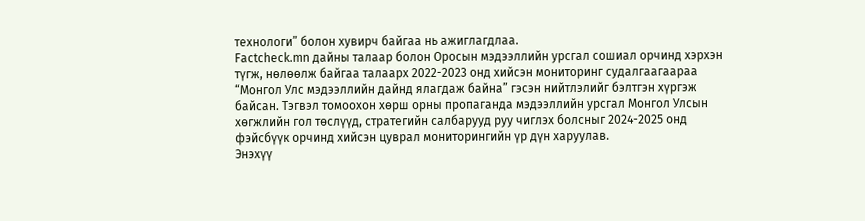технологи” болон хувирч байгаа нь ажиглагдлаа.
Factcheck.mn дайны талаар болон Оросын мэдээллийн урсгал сошиал орчинд хэрхэн түгж, нөлөөлж байгаа талаарх 2022-2023 онд хийсэн мониторинг судалгаагаараа “Монгол Улс мэдээллийн дайнд ялагдаж байна” гэсэн нийтлэлийг бэлтгэн хүргэж байсан. Тэгвэл томоохон хөрш орны пропаганда мэдээллийн урсгал Монгол Улсын хөгжлийн гол төслүүд, стратегийн салбарууд руу чиглэх болсныг 2024-2025 онд фэйсбүүк орчинд хийсэн цуврал мониторингийн үр дүн харуулав.
Энэхүү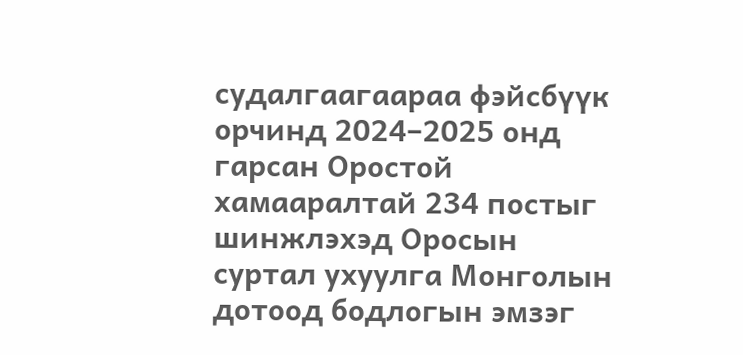судалгаагаараа фэйсбүүк орчинд 2024–2025 онд гарсан Оростой хамааралтай 234 постыг шинжлэхэд Оросын суртал ухуулга Монголын дотоод бодлогын эмзэг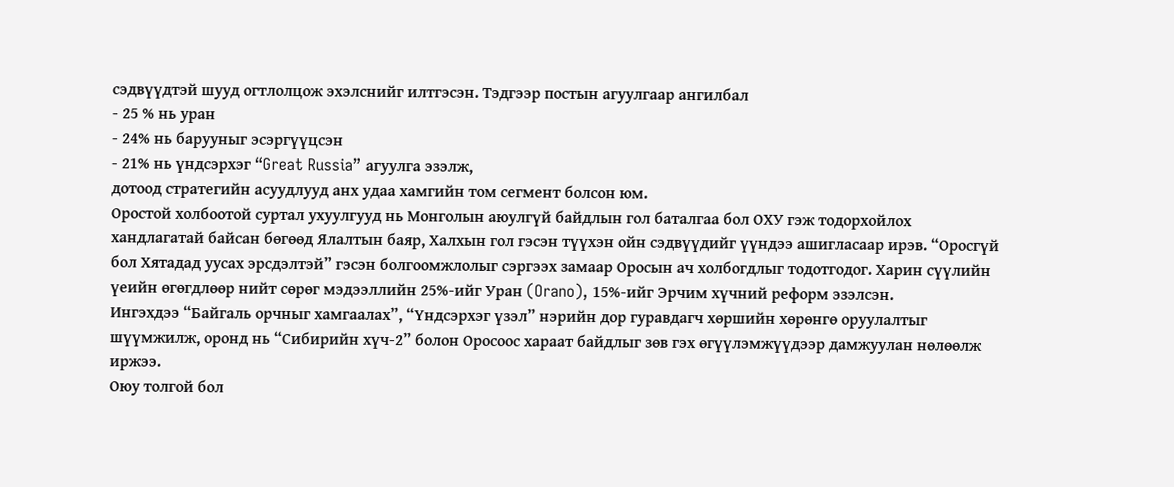сэдвүүдтэй шууд огтлолцож эхэлснийг илтгэсэн. Тэдгээр постын агуулгаар ангилбал
- 25 % нь уран
- 24% нь барууныг эсэргүүцсэн
- 21% нь үндсэрхэг “Great Russia” агуулга эзэлж,
дотоод стратегийн асуудлууд анх удаа хамгийн том сегмент болсон юм.
Оростой холбоотой суртал ухуулгууд нь Монголын аюулгүй байдлын гол баталгаа бол ОХУ гэж тодорхойлох хандлагатай байсан бөгөөд Ялалтын баяр, Халхын гол гэсэн түүхэн ойн сэдвүүдийг үүндээ ашигласаар ирэв. “Оросгүй бол Хятадад уусах эрсдэлтэй” гэсэн болгоомжлолыг сэргээх замаар Оросын ач холбогдлыг тодотгодог. Харин сүүлийн үеийн өгөгдлөөр нийт сөрөг мэдээллийн 25%-ийг Уран (Orano), 15%-ийг Эрчим хүчний реформ эзэлсэн.
Ингэхдээ “Байгаль орчныг хамгаалах”, “Үндсэрхэг үзэл” нэрийн дор гуравдагч хөршийн хөрөнгө оруулалтыг шүүмжилж, оронд нь “Сибирийн хүч-2” болон Оросоос хараат байдлыг зөв гэх өгүүлэмжүүдээр дамжуулан нөлөөлж иржээ.
Оюу толгой бол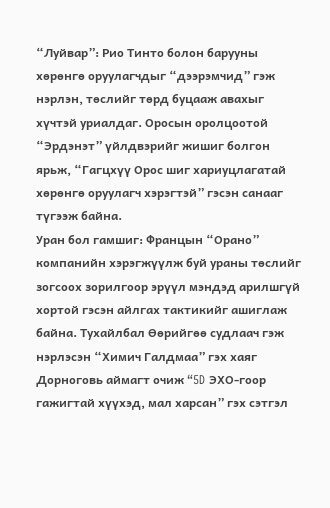“Луйвар”: Рио Тинто болон барууны хөрөнгө оруулагчдыг “дээрэмчид” гэж нэрлэн, төслийг төрд буцааж авахыг хүчтэй уриалдаг. Оросын оролцоотой “Эрдэнэт” үйлдвэрийг жишиг болгон ярьж, “Гагцхүү Орос шиг хариуцлагатай хөрөнгө оруулагч хэрэгтэй” гэсэн санааг түгээж байна.
Уран бол гамшиг: Францын “Орано” компанийн хэрэгжүүлж буй ураны төслийг зогсоох зорилгоор эрүүл мэндэд арилшгүй хортой гэсэн айлгах тактикийг ашиглаж байна. Тухайлбал Өөрийгөө судлаач гэж нэрлэсэн “Химич Галдмаа” гэх хаяг Дорноговь аймагт очиж “5D ЭХО-гоор гажигтай хүүхэд, мал харсан” гэх сэтгэл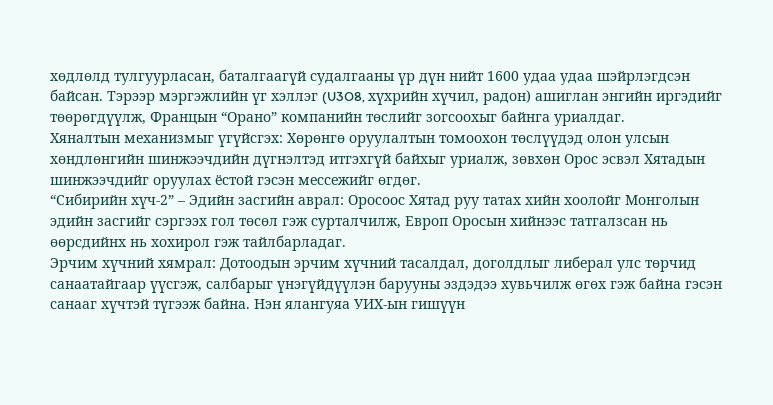хөдлөлд тулгуурласан, баталгаагүй судалгааны үр дүн нийт 1600 удаа удаа шэйрлэгдсэн байсан. Тэрээр мэргэжлийн үг хэллэг (U3O8, хүхрийн хүчил, радон) ашиглан энгийн иргэдийг төөрөгдүүлж, Францын “Орано” компанийн төслийг зогсоохыг байнга уриалдаг.
Хяналтын механизмыг үгүйсгэх: Хөрөнгө оруулалтын томоохон төслүүдэд олон улсын хөндлөнгийн шинжээчдийн дүгнэлтэд итгэхгүй байхыг уриалж, зөвхөн Орос эсвэл Хятадын шинжээчдийг оруулах ёстой гэсэн мессежийг өгдөг.
“Сибирийн хүч-2” – Эдийн засгийн аврал: Оросоос Хятад руу татах хийн хоолойг Монголын эдийн засгийг сэргээх гол төсөл гэж сурталчилж, Европ Оросын хийнээс татгалзсан нь өөрсдийнх нь хохирол гэж тайлбарладаг.
Эрчим хүчний хямрал: Дотоодын эрчим хүчний тасалдал, доголдлыг либерал улс төрчид санаатайгаар үүсгэж, салбарыг үнэгүйдүүлэн барууны эздэдээ хувьчилж өгөх гэж байна гэсэн санааг хүчтэй түгээж байна. Нэн ялангуяа УИХ-ын гишүүн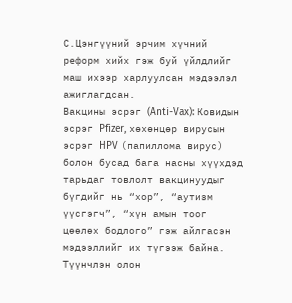С.Цэнгүүний эрчим хүчний реформ хийх гэж буй үйлдлийг маш ихээр харлуулсан мэдээлэл ажиглагдсан.
Вакцины эсрэг (Anti-Vax): Ковидын эсрэг Pfizer, хөхөнцөр вирусын эсрэг HPV (папиллома вирус) болон бусад бага насны хүүхдэд тарьдаг товлолт вакцинуудыг бүгдийг нь “хор”, “аутизм үүсгэгч”, “хүн амын тоог цөөлөх бодлого” гэж айлгасэн мэдээллийг их түгээж байна. Түүнчлэн олон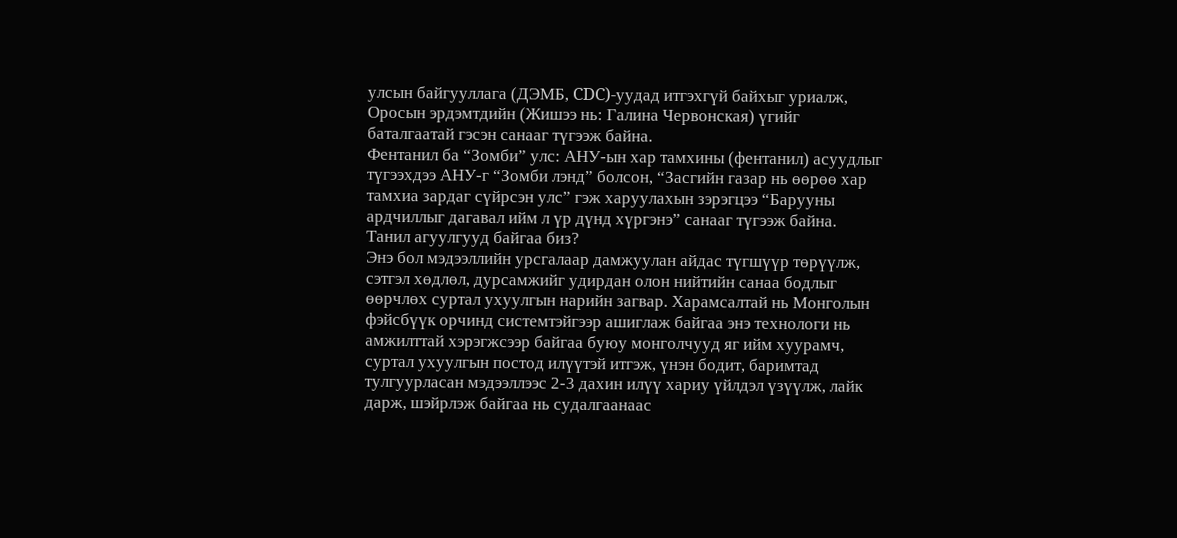улсын байгууллага (ДЭМБ, CDC)-уудад итгэхгүй байхыг уриалж, Оросын эрдэмтдийн (Жишээ нь: Галина Червонская) үгийг баталгаатай гэсэн санааг түгээж байна.
Фентанил ба “Зомби” улс: АНУ-ын хар тамхины (фентанил) асуудлыг түгээхдээ АНУ-г “Зомби лэнд” болсон, “Засгийн газар нь өөрөө хар тамхиа зардаг сүйрсэн улс” гэж харуулахын зэрэгцээ “Барууны ардчиллыг дагавал ийм л үр дүнд хүргэнэ” санааг түгээж байна.
Танил агуулгууд байгаа биз?
Энэ бол мэдээллийн урсгалаар дамжуулан айдас түгшүүр төрүүлж, сэтгэл хөдлөл, дурсамжийг удирдан олон нийтийн санаа бодлыг өөрчлөх суртал ухуулгын нарийн загвар. Харамсалтай нь Монголын фэйсбүүк орчинд системтэйгээр ашиглаж байгаа энэ технологи нь амжилттай хэрэгжсээр байгаа буюу монголчууд яг ийм хуурамч, суртал ухуулгын постод илүүтэй итгэж, үнэн бодит, баримтад тулгуурласан мэдээллээс 2-3 дахин илүү хариу үйлдэл үзүүлж, лайк дарж, шэйрлэж байгаа нь судалгаанаас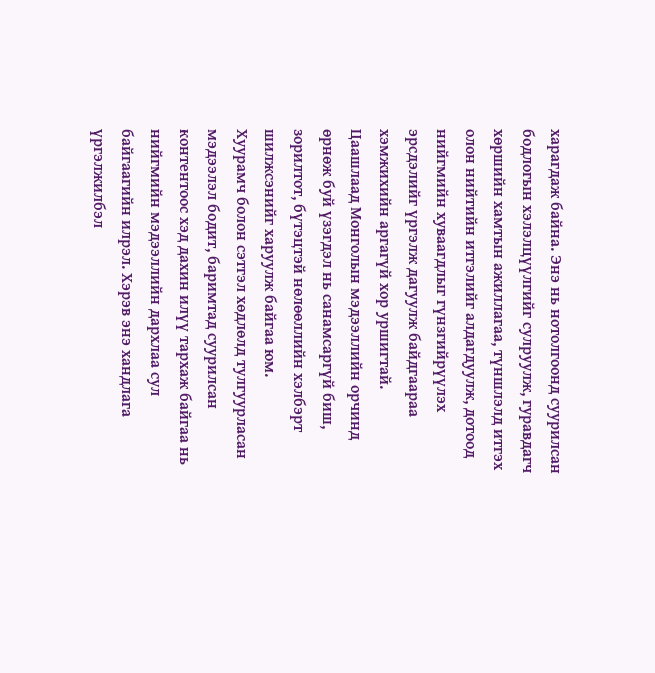харагдаж байна. Энэ нь нотолгоонд суурилсан бодлогын хэлэлцүүлгийг сулруулж, гуравдагч хөршийн хамтын ажиллагаа, түншлэлд итгэх олон нийтийн итгэлийг алдагдуулж, дотоод нийгмийн хуваагдлыг гүнзгийрүүлэх эрсдэлийг үргэлж дагуулж байдгаараа хэмжихийн аргагүй хор уршигтай.
Цаашлаад Монголын мэдээллийн орчинд өрнөж буй үзэгдэл нь санамсаргүй биш, зорилтот, бүтэцтэй нөлөөллийн хэлбэрт шилжсэнийг харуулж байгаа юм.
Хуурамч болон сэтгэл хөдлөлд тулгуурласан мэдээлэл бодит, баримтад суурилсан контентоос хэд дахин илүү тархаж байгаа нь нийгмийн мэдээллийн дархлаа сул байгаагийн илрэл. Хэрэв энэ хандлага үргэлжилбэл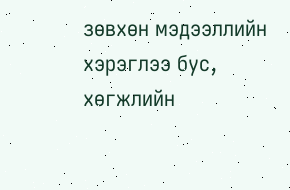зөвхөн мэдээллийн хэрэглээ бус, хөгжлийн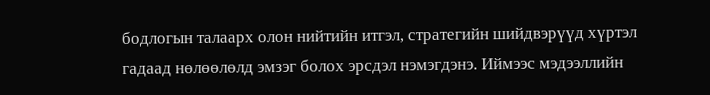бодлогын талаарх олон нийтийн итгэл, стратегийн шийдвэрүүд хүртэл гадаад нөлөөлөлд эмзэг болох эрсдэл нэмэгдэнэ. Иймээс мэдээллийн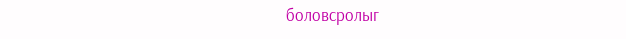боловсролыг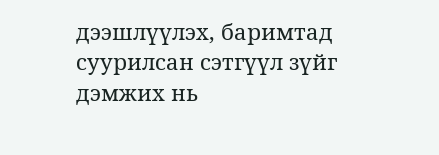дээшлүүлэх, баримтад суурилсан сэтгүүл зүйг дэмжих нь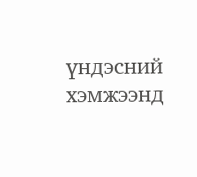үндэсний хэмжээнд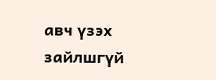авч үзэх зайлшгүй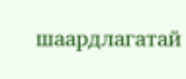шаардлагатай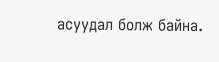асуудал болж байна.